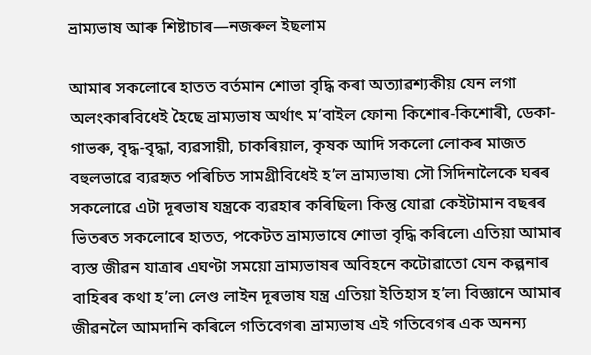ভ্ৰাম্যভাষ আৰু শিষ্টাচাৰ—নজৰুল ইছলাম

আমাৰ সকলোৰে হাতত বৰ্তমান শোভা বৃদ্ধি কৰা অত্যাৱশ্যকীয় যেন লগা অলংকাৰবিধেই হৈছে ভ্ৰাম্যভাষ অৰ্থাৎ ম’বাইল ফোন৷ কিশোৰ-কিশোৰী, ডেকা-গাভৰু, বৃদ্ধ-বৃদ্ধা, ব্যৱসায়ী, চাকৰিয়াল, কৃষক আদি সকলো লোকৰ মাজত বহুলভাৱে ব্যৱহৃত পৰিচিত সামগ্ৰীবিধেই হ’ল ভ্ৰাম্যভাষ৷ সৌ সিদিনালৈকে ঘৰৰ সকলোৱে এটা দূৰভাষ যন্ত্ৰকে ব্যৱহাৰ কৰিছিল৷ কিন্তু যোৱা কেইটামান বছৰৰ ভিতৰত সকলোৰে হাতত, পকেটত ভ্ৰাম্যভাষে শোভা বৃদ্ধি কৰিলে৷ এতিয়া আমাৰ ব্যস্ত জীৱন যাত্ৰাৰ এঘণ্টা সময়ো ভ্ৰাম্যভাষৰ অবিহনে কটোৱাতো যেন কল্পনাৰ বাহিৰৰ কথা হ’ল৷ লেণ্ড লাইন দূৰভাষ যন্ত্ৰ এতিয়া ইতিহাস হ’ল৷ বিজ্ঞানে আমাৰ জীৱনলৈ আমদানি কৰিলে গতিবেগৰ৷ ভ্ৰাম্যভাষ এই গতিবেগৰ এক অনন্য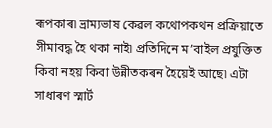ৰূপকাৰ৷ ভ্ৰাম্যভাষ কেৱল কথোপকথন প্ৰক্ৰিয়াতে সীমাবদ্ধ হৈ থকা নাই৷ প্ৰতিদিনে ম’বাইল প্ৰযুক্তিত কিবা নহয় কিবা উন্নীতকৰন হৈয়েই আছে৷ এটা সাধাৰণ স্মাৰ্ট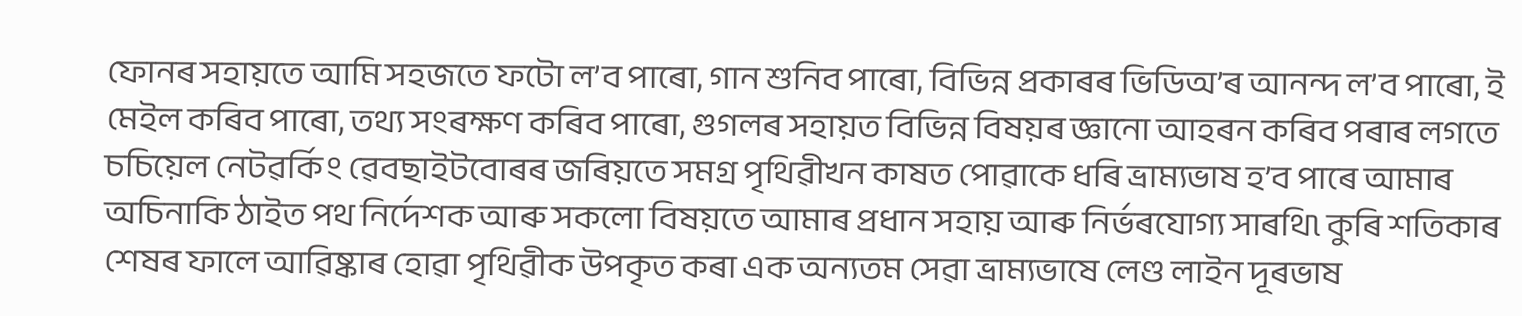ফোনৰ সহায়তে আমি সহজতে ফটো ল’ব পাৰো, গান শুনিব পাৰো, বিভিন্ন প্ৰকাৰৰ ভিডিঅ’ৰ আনন্দ ল’ব পাৰো, ই মেইল কৰিব পাৰো, তথ্য সংৰক্ষণ কৰিব পাৰো, গুগলৰ সহায়ত বিভিন্ন বিষয়ৰ জ্ঞানো আহৰন কৰিব পৰাৰ লগতে চচিয়েল নেটৱৰ্কিং ৱেবছাইটবোৰৰ জৰিয়তে সমগ্ৰ পৃথিৱীখন কাষত পোৱাকে ধৰি ভ্ৰাম্যভাষ হ’ব পাৰে আমাৰ অচিনাকি ঠাইত পথ নিৰ্দেশক আৰু সকলো বিষয়তে আমাৰ প্ৰধান সহায় আৰু নিৰ্ভৰযোগ্য সাৰথি৷ কুৰি শতিকাৰ শেষৰ ফালে আৱিষ্কাৰ হোৱা পৃথিৱীক উপকৃত কৰা এক অন্যতম সেৱা ভ্ৰাম্যভাষে লেণ্ড লাইন দূৰভাষ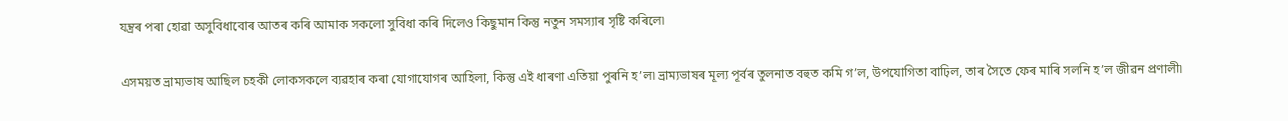যন্ত্ৰৰ পৰা হোৱা অসুবিধাবোৰ আতৰ কৰি আমাক সকলো সুবিধা কৰি দিলেও কিছুমান কিন্তু নতুন সমস্যাৰ সৃষ্টি কৰিলে৷

এসময়ত ভ্ৰাম্যভাষ আছিল চহকী লোকসকলে ব্যৱহাৰ কৰা যোগাযোগৰ আহিলা, কিন্তু এই ধাৰণা এতিয়া পুৰনি হ’ল৷ ভ্ৰাম্যভাষৰ মূল্য পূৰ্বৰ তুলনাত বহুত কমি গ’ল, উপযোগিতা বাঢ়িল, তাৰ সৈতে ফেৰ মাৰি সলনি হ’ল জীৱন প্ৰণালী৷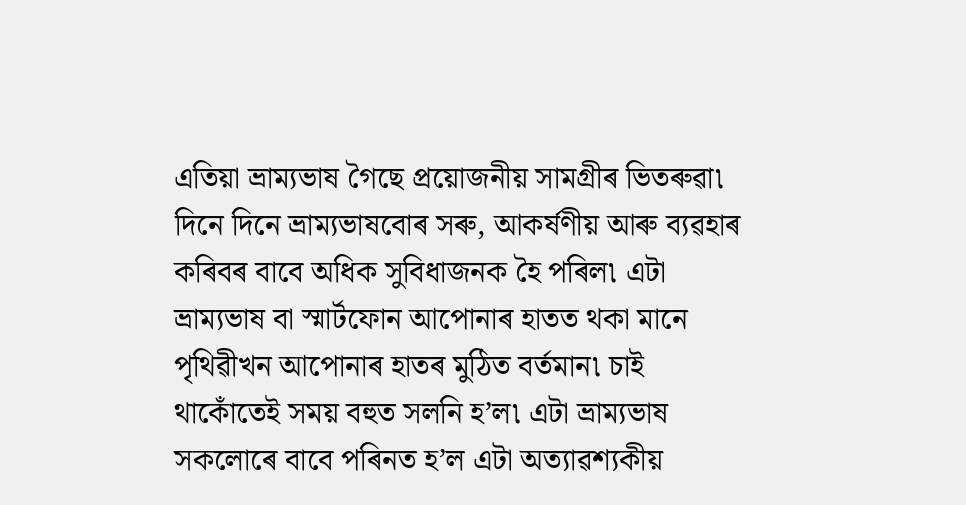এতিয়া ভ্ৰাম্যভাষ গৈছে প্ৰয়োজনীয় সামগ্ৰীৰ ভিতৰুৱা৷ দিনে দিনে ভ্ৰাম্যভাষবোৰ সৰু, আকৰ্ষণীয় আৰু ব্যৱহাৰ কৰিবৰ বাবে অধিক সুবিধাজনক হৈ পৰিল৷ এটা ভ্ৰাম্যভাষ বা স্মাৰ্টফোন আপোনাৰ হাতত থকা মানে পৃথিৱীখন আপোনাৰ হাতৰ মুঠিত বৰ্তমান৷ চাই থাকোঁতেই সময় বহুত সলনি হ’ল৷ এটা ভ্ৰাম্যভাষ সকলোৰে বাবে পৰিনত হ’ল এটা অত্যাৱশ্যকীয়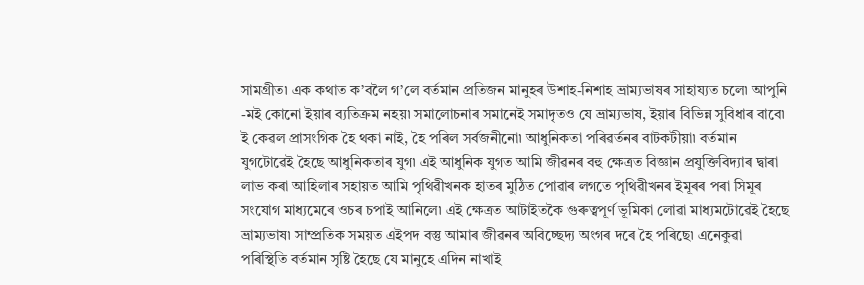সামগ্ৰীত৷ এক কথাত ক’বলৈ গ’লে বৰ্তমান প্ৰতিজন মানুহৰ উশাহ-নিশাহ ভ্ৰাম্যভাষৰ সাহায্যত চলে৷ আপুনি -মই কোনো ইয়াৰ ব্যতিক্ৰম নহয়৷ সমালোচনাৰ সমানেই সমাদৃতও যে ভ্ৰাম্যভাষ, ইয়াৰ বিভিন্ন সুবিধাৰ বাবে৷ ই কেৱল প্ৰাসংগিক হৈ থকা নাই, হৈ পৰিল সৰ্বজনীনো৷ আধুনিকতা পৰিৱৰ্তনৰ বাটকটীয়া৷ বৰ্তমান যুগটোৱেই হৈছে আধুনিকতাৰ যুগ৷ এই আধুনিক যুগত আমি জীৱনৰ বহু ক্ষেত্ৰত বিজ্ঞান প্ৰযুক্তিবিদ্যাৰ দ্বাৰা লাভ কৰা আহিলাৰ সহায়ত আমি পৃথিৱীখনক হাতৰ মুঠিত পোৱাৰ লগতে পৃথিৱীখনৰ ইমূৰৰ পৰা সিমূৰ সংযোগ মাধ্যমেৰে ওচৰ চপাই আনিলে৷ এই ক্ষেত্ৰত আটাইতকৈ গুৰুত্বপূৰ্ণ ভূমিকা লোৱা মাধ্যমটোৱেই হৈছে ভ্ৰাম্যভাষ৷ সাম্প্ৰতিক সময়ত এইপদ বস্তু আমাৰ জীৱনৰ অবিচ্ছেদ্য অংগৰ দৰে হৈ পৰিছে৷ এনেকুৱা পৰিস্থিতি বৰ্তমান সৃষ্টি হৈছে যে মানুহে এদিন নাখাই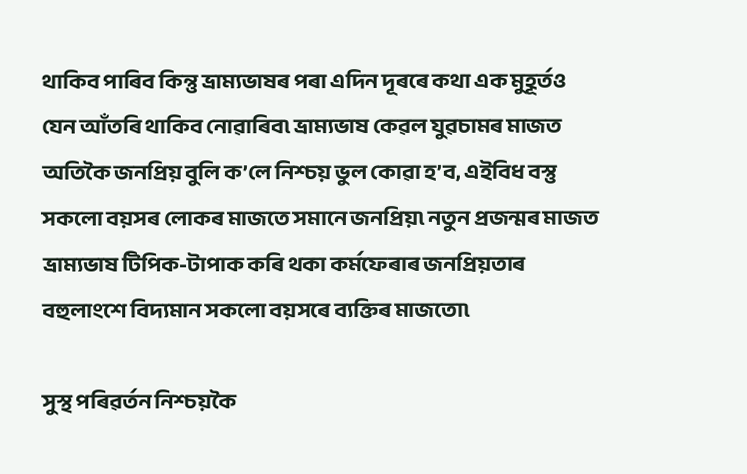থাকিব পাৰিব কিন্তু ভ্ৰাম্যভাষৰ পৰা এদিন দূৰৰে কথা এক মুহূৰ্তও যেন আঁতৰি থাকিব নোৱাৰিব৷ ভ্ৰাম্যভাষ কেৱল যুৱচামৰ মাজত অতিকৈ জনপ্ৰিয় বুলি ক’লে নিশ্চয় ভুল কোৱা হ’ব, এইবিধ বস্তু সকলো বয়সৰ লোকৰ মাজতে সমানে জনপ্ৰিয়৷ নতুন প্ৰজন্মৰ মাজত ভ্ৰাম্যভাষ টিপিক-টাপাক কৰি থকা কৰ্মফেৰাৰ জনপ্ৰিয়তাৰ বহুলাংশে বিদ্যমান সকলো বয়সৰে ব্যক্তিৰ মাজতো৷

সুস্থ পৰিৱৰ্তন নিশ্চয়কৈ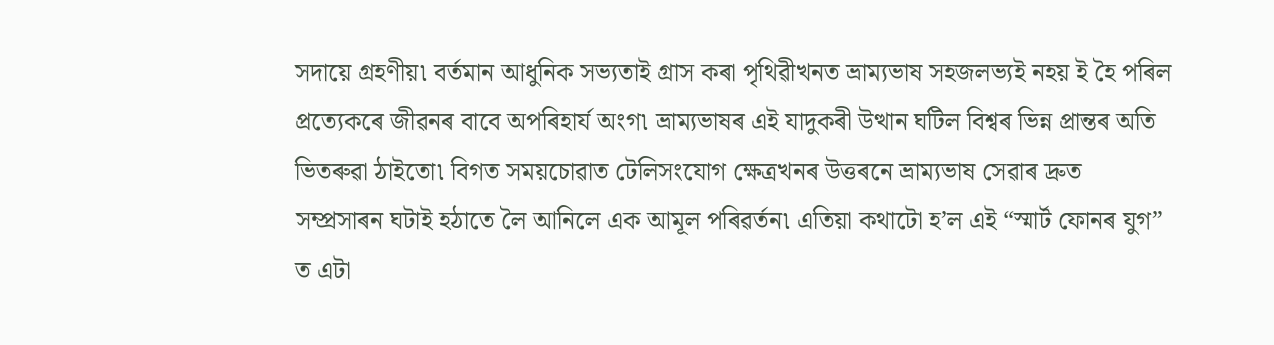সদায়ে গ্ৰহণীয়৷ বৰ্তমান আধুনিক সভ্যতাই গ্ৰাস কৰা পৃথিৱীখনত ভ্ৰাম্যভাষ সহজলভ্যই নহয় ই হৈ পৰিল প্ৰত্যেকৰে জীৱনৰ বাবে অপৰিহাৰ্য অংগ৷ ভ্ৰাম্যভাষৰ এই যাদুকৰী উত্থান ঘটিল বিশ্বৰ ভিন্ন প্ৰান্তৰ অতি ভিতৰুৱা ঠাইতো৷ বিগত সময়চোৱাত টেলিসংযোগ ক্ষেত্ৰখনৰ উত্তৰনে ভ্ৰাম্যভাষ সেৱাৰ দ্ৰুত সম্প্ৰসাৰন ঘটাই হঠাতে লৈ আনিলে এক আমূল পৰিৱৰ্তন৷ এতিয়া কথাটো হ’ল এই “স্মাৰ্ট ফোনৰ যুগ” ত এটা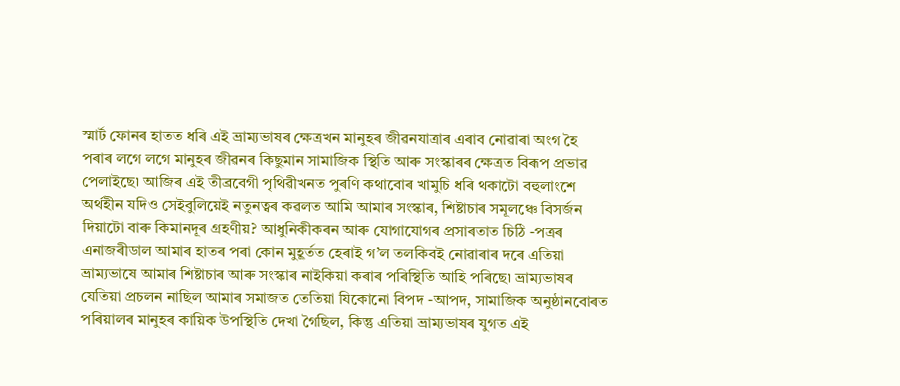স্মাৰ্ট ফোনৰ হাতত ধৰি এই ভ্ৰাম্যভাষৰ ক্ষেত্ৰখন মানুহৰ জীৱনযাত্ৰাৰ এৰাব নোৱাৰা অংগ হৈ পৰাৰ লগে লগে মানুহৰ জীৱনৰ কিছুমান সামাজিক স্থিতি আৰু সংস্কাৰৰ ক্ষেত্ৰত বিৰূপ প্ৰভাৱ পেলাইছে৷ আজিৰ এই তীব্ৰবেগী পৃথিৱীখনত পুৰণি কথাবোৰ খামুচি ধৰি থকাটো বহুলাংশে অৰ্থহীন যদিও সেইবুলিয়েই নতুনত্বৰ কৱলত আমি আমাৰ সংস্কাৰ, শিষ্টাচাৰ সমূলঞ্চে বিসৰ্জন দিয়াটো বাৰু কিমানদূৰ গ্ৰহণীয়? আধুনিকীকৰন আৰু যোগাযোগৰ প্ৰসাৰতাত চিঠি -পত্ৰৰ এনাজৰীডাল আমাৰ হাতৰ পৰা কোন মুহূৰ্তত হেৰাই গ’ল তলকিবই নোৱাৰাৰ দৰে এতিয়া ভ্ৰাম্যভাষে আমাৰ শিষ্টাচাৰ আৰু সংস্কাৰ নাইকিয়া কৰাৰ পৰিস্থিতি আহি পৰিছে৷ ভ্ৰাম্যভাষৰ যেতিয়া প্ৰচলন নাছিল আমাৰ সমাজত তেতিয়া যিকোনো বিপদ -আপদ, সামাজিক অনুষ্ঠানবোৰত পৰিয়ালৰ মানুহৰ কায়িক উপস্থিতি দেখা গৈছিল, কিন্তু এতিয়া ভ্ৰাম্যভাষৰ যুগত এই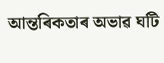আন্তৰিকতাৰ অভাৱ ঘটি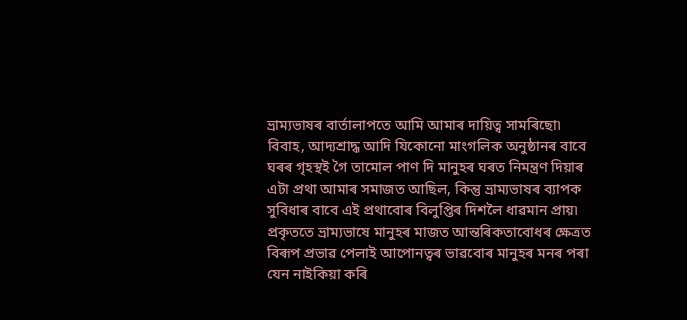ভ্ৰাম্যভাষৰ বাৰ্তালাপতে আমি আমাৰ দায়িত্ব সামৰিছো৷ বিবাহ, আদ্যশ্ৰাদ্ধ আদি যিকোনো মাংগলিক অনুষ্ঠানৰ বাবে ঘৰৰ গৃহস্থই গৈ তামোল পাণ দি মানুহৰ ঘৰত নিমন্ত্ৰণ দিয়াৰ এটা প্ৰথা আমাৰ সমাজত আছিল, কিন্তু ভ্ৰাম্যভাষৰ ব্যাপক সুবিধাৰ বাবে এই প্ৰথাবোৰ বিলুপ্তিৰ দিশলৈ ধাৱমান প্ৰায়৷ প্ৰকৃততে ভ্ৰাম্যভাষে মানুহৰ মাজত আন্তৰিকতাবোধৰ ক্ষেত্ৰত বিৰূপ প্ৰভাৱ পেলাই আপোনত্বৰ ভাৱবোৰ মানুহৰ মনৰ পৰা যেন নাইকিয়া কৰি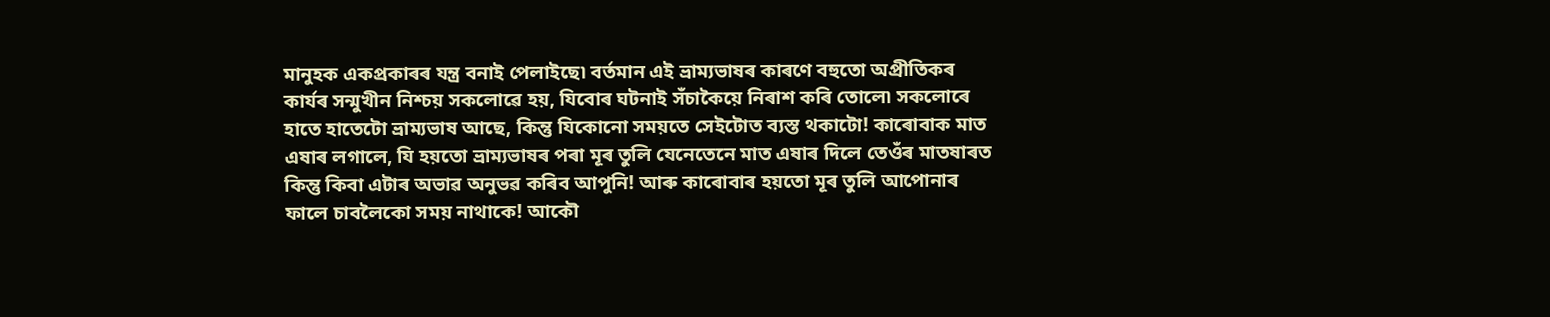মানুহক একপ্ৰকাৰৰ যন্ত্ৰ বনাই পেলাইছে৷ বৰ্তমান এই ভ্ৰাম্যভাষৰ কাৰণে বহুতো অপ্ৰীতিকৰ কাৰ্যৰ সন্মুখীন নিশ্চয় সকলোৱে হয়, যিবোৰ ঘটনাই সঁচাকৈয়ে নিৰাশ কৰি তোলে৷ সকলোৰে হাতে হাতেটো ভ্ৰাম্যভাষ আছে, কিন্তু যিকোনো সময়তে সেইটোত ব্যস্ত থকাটো! কাৰোবাক মাত এষাৰ লগালে, যি হয়তো ভ্ৰাম্যভাষৰ পৰা মূৰ তুলি যেনেতেনে মাত এষাৰ দিলে তেওঁৰ মাতষাৰত কিন্তু কিবা এটাৰ অভাৱ অনুভৱ কৰিব আপুনি! আৰু কাৰোবাৰ হয়তো মূৰ তুলি আপোনাৰ ফালে চাবলৈকো সময় নাথাকে! আকৌ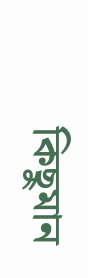কিছুমান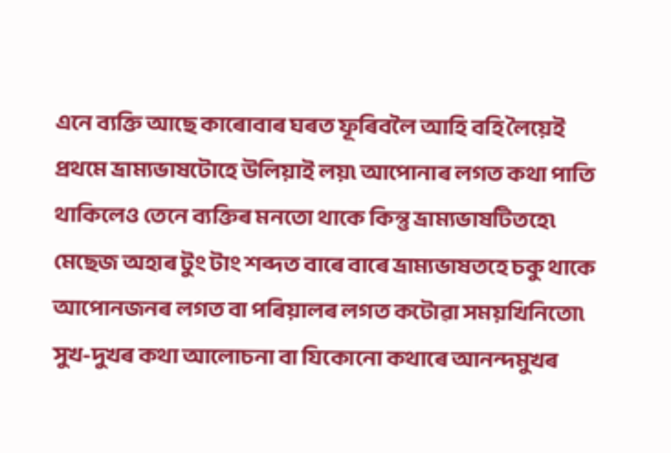এনে ব্যক্তি আছে কাৰোবাৰ ঘৰত ফূৰিবলৈ আহি বহি লৈয়েই প্ৰথমে ভ্ৰাম্যভাষটোহে উলিয়াই লয়৷ আপোনাৰ লগত কথা পাতি থাকিলেও তেনে ব্যক্তিৰ মনতো থাকে কিন্তু ভ্ৰাম্যভাষটিতহে৷ মেছেজ অহাৰ টুং টাং শব্দত বাৰে বাৰে ভ্ৰাম্যভাষতহে চকু থাকে আপোনজনৰ লগত বা পৰিয়ালৰ লগত কটোৱা সময়খিনিতো৷ সুখ-দুখৰ কথা আলোচনা বা যিকোনো কথাৰে আনন্দমুখৰ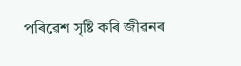পৰিৱেশ সৃষ্টি কৰি জীৱনৰ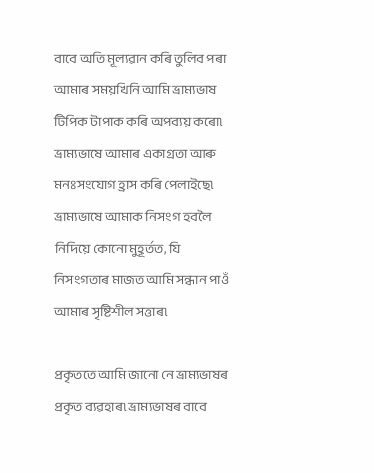বাবে অতি মূল্যৱান কৰি তুলিব পৰা আমাৰ সময়খিনি আমি ভ্ৰাম্যভাষ টিপিক টাপাক কৰি অপব্যয় কৰো৷ ভ্ৰাম্যভাষে আমাৰ একাগ্ৰতা আৰু মনঃসংযোগ হ্ৰাস কৰি পেলাইছে৷ ভ্ৰাম্যভাষে আমাক নিসংগ হবলৈ নিদিয়ে কোনো মুহূৰ্তত, যি নিসংগতাৰ মাজত আমি সন্ধান পাওঁ আমাৰ সৃষ্টিশীল সত্তাৰ৷

প্ৰকৃততে আমি জানো নে ভ্ৰাম্যভাষৰ প্ৰকৃত ব্যৱহাৰ৷ ভ্ৰাম্যভাষৰ বাবে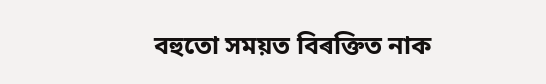বহুতো সময়ত বিৰক্তিত নাক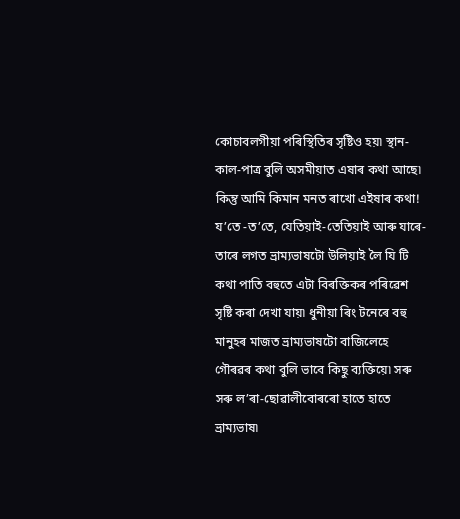কোচাবলগীয়া পৰিস্থিতিৰ সৃষ্টিও হয়৷ স্থান-কাল-পাত্ৰ বুলি অসমীয়াত এষাৰ কথা আছে৷ কিন্তু আমি কিমান মনত ৰাখো এইষাৰ কথা! য’তে -ত’তে, যেতিয়াই-তেতিয়াই আৰু যাৰে-তাৰে লগত ভ্ৰাম্যভাষটো উলিয়াই লৈ যি টি কথা পাতি বহুতে এটা বিৰক্তিকৰ পৰিৱেশ সৃষ্টি কৰা দেখা যায়৷ ধুনীয়া ৰিং টনেৰে বহু মানুহৰ মাজত ভ্ৰাম্যভাষটো বাজিলেহে গৌৰৱৰ কথা বুলি ভাবে কিছু ব্যক্তিয়ে৷ সৰু সৰু ল’ৰা-ছোৱালীবোৰৰো হাতে হাতে ভ্ৰাম্যভাষ৷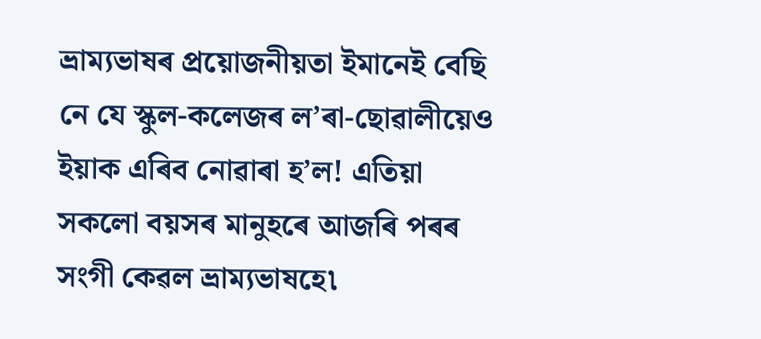ভ্ৰাম্যভাষৰ প্ৰয়োজনীয়তা ইমানেই বেছি নে যে স্কুল-কলেজৰ ল’ৰা-ছোৱালীয়েও ইয়াক এৰিব নোৱাৰা হ’ল! এতিয়া সকলো বয়সৰ মানুহৰে আজৰি পৰৰ সংগী কেৱল ভ্ৰাম্যভাষহে৷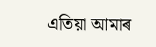এতিয়া আমাৰ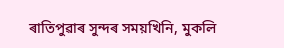ৰাতিপুৱাৰ সুন্দৰ সময়খিনি, মুকলি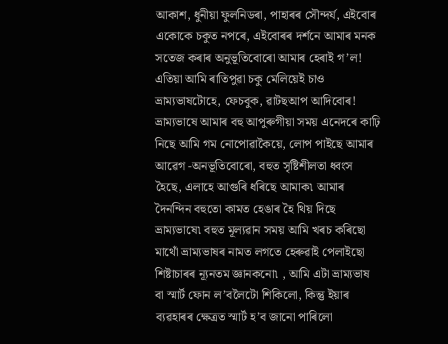আকাশ, ধুনীয়া ফুলনিডৰা, পাহাৰৰ সৌন্দৰ্য, এইবোৰ একোকে চকুত নপৰে, এইবোৰৰ দৰ্শনে আমাৰ মনক সতেজ কৰাৰ অনুভূতিবোৰো আমাৰ হেৰাই গ’ল! এতিয়া আমি ৰাতিপুৱা চকু মেলিয়েই চাও ভ্ৰাম্যভাষটোহে, ফেচবুক, ৱাটছআপ আদিবোৰ! ভ্ৰাম্যভাষে আমাৰ বহু আপুৰুগীয়া সময় এনেদৰে কাঢ়ি নিছে আমি গম নোপোৱাকৈয়ে, লোপ পাইছে আমাৰ আৱেগ -অনভূতিবোৰো, বহুত সৃষ্টিশীলতা ধ্বংস হৈছে, এলাহে আগুৰি ধৰিছে আমাক৷ আমাৰ দৈনন্দিন বহুতো কামত হেঙাৰ হৈ থিয় দিছে ভ্ৰাম্যভাষে৷ বহুত মূল্যৱান সময় আমি খৰচ কৰিছো মাথোঁ ভ্ৰাম্যভাষৰ নামত লগতে হেৰুৱাই পেলাইছো শিষ্টাচাৰৰ ন্যূনতম জ্ঞানকনো৷ , আমি এটা ভ্ৰাম্যভাষ বা স্মাৰ্ট ফোন ল’বলৈটো শিকিলো, কিন্তু ইয়াৰ ব্যৱহাৰৰ ক্ষেত্ৰত স্মাৰ্ট হ’ব জানো পাৰিলো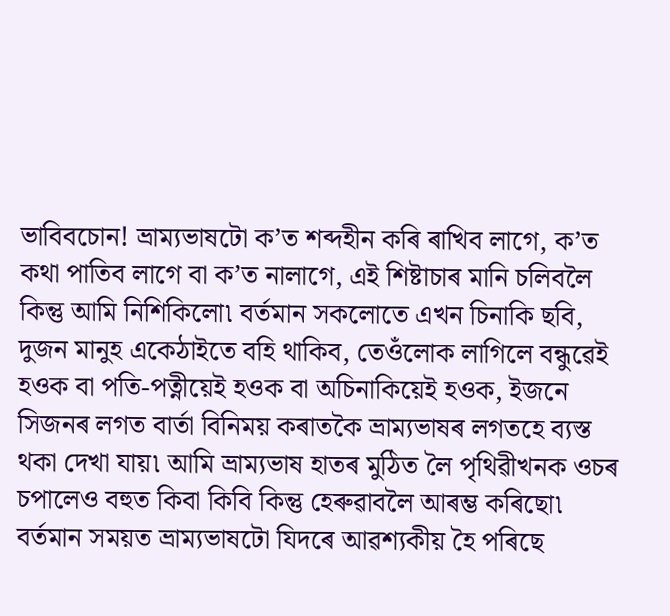ভাবিবচোন! ভ্ৰাম্যভাষটো ক’ত শব্দহীন কৰি ৰাখিব লাগে, ক’ত কথা পাতিব লাগে বা ক’ত নালাগে, এই শিষ্টাচাৰ মানি চলিবলৈ কিন্তু আমি নিশিকিলো৷ বৰ্তমান সকলোতে এখন চিনাকি ছবি, দুজন মানুহ একেঠাইতে বহি থাকিব, তেওঁলোক লাগিলে বন্ধুৱেই হওক বা পতি-পত্নীয়েই হওক বা অচিনাকিয়েই হওক, ইজনে সিজনৰ লগত বাৰ্তা বিনিময় কৰাতকৈ ভ্ৰাম্যভাষৰ লগতহে ব্যস্ত থকা দেখা যায়৷ আমি ভ্ৰাম্যভাষ হাতৰ মুঠিত লৈ পৃথিৱীখনক ওচৰ চপালেও বহুত কিবা কিবি কিন্তু হেৰুৱাবলৈ আৰম্ভ কৰিছো৷ বৰ্তমান সময়ত ভ্ৰাম্যভাষটো যিদৰে আৱশ্যকীয় হৈ পৰিছে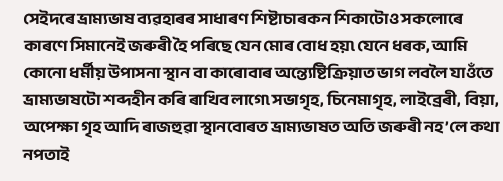সেইদৰে ভ্ৰাম্যভাষ ব্যৱহাৰৰ সাধাৰণ শিষ্টাচাৰকন শিকাটোও সকলোৰে কাৰণে সিমানেই জৰুৰী হৈ পৰিছে যেন মোৰ বোধ হয়৷ যেনে ধৰক, আমি কোনো ধৰ্মীয় উপাসনা স্থান বা কাৰোবাৰ অন্ত্যেষ্টিক্ৰিয়াত ভাগ লবলৈ যাওঁতে ভ্ৰাম্যভাষটো শব্দহীন কৰি ৰাখিব লাগে৷ সভাগৃহ, চিনেমাগৃহ, লাইব্ৰেৰী, বিয়া, অপেক্ষা গৃহ আদি ৰাজহুৱা স্থানবোৰত ভ্ৰাম্যভাষত অতি জৰুৰী নহ’লে কথা নপতাই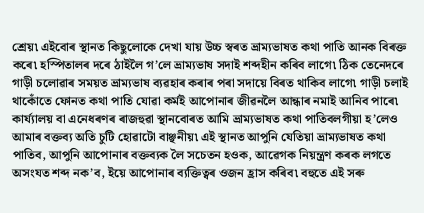শ্ৰেয়৷ এইবোৰ স্থানত কিছুলোকে দেখা যায় উচ্চ স্বৰত ভ্ৰাম্যভাষত কথা পাতি আনক বিৰক্ত কৰে৷ হস্পিতালৰ দৰে ঠাইলৈ গ’লে ভ্ৰাম্যভাষ সদাই শব্দহীন কৰিব লাগে৷ ঠিক তেনেদৰে গাড়ী চলোৱাৰ সময়ত ভ্ৰাম্যভাষ ব্যৱহাৰ কৰাৰ পৰা সদায়ে বিৰত থাকিব লাগে৷ গাড়ী চলাই থাকোঁতে ফোনত কথা পাতি যোৱা কৰ্মই আপোনাৰ জীৱনলৈ আন্ধাৰ নমাই আনিব পাৰে৷ কাৰ্য্যালয় বা এনেধৰণৰ ৰাজহুৱা স্থানবোৰত আমি ভ্ৰাম্যভাষত কথা পাতিবলগীয়া হ’লেও আমাৰ বক্তব্য অতি চুটি হোৱাটো বাঞ্ছনীয়৷ এই স্থানত আপুনি যেতিয়া ভ্ৰাম্যভাষত কথা পাতিব, আপুনি আপোনাৰ বক্তব্যক লৈ সচেতন হওক, আৱেগক নিয়ন্ত্ৰণ কৰক লগতে অসংযত শব্দ নক’ব, ইয়ে আপোনাৰ ব্যক্তিত্বৰ ওজন হ্ৰাস কৰিব৷ বহুতে এই সৰু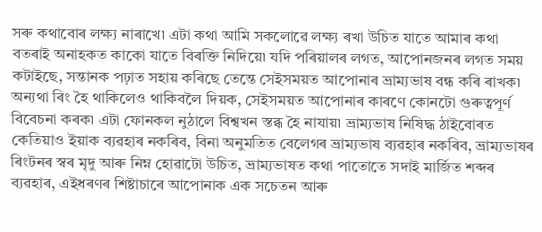সৰু কথাবোৰ লক্ষ্য নাৰাখে৷ এটা কথা আমি সকলোৱে লক্ষ্য ৰখা উচিত যাতে আমাৰ কথা বতৰাই অনাহকত কাকো যাতে বিৰক্তি নিদিয়ে৷ যদি পৰিয়ালৰ লগত, আপোনজনৰ লগত সময় কটাইছে, সন্তানক পঢ়াত সহায় কৰিছে তেন্তে সেইসময়ত আপোনাৰ ভ্ৰাম্যভাষ বন্ধ কৰি ৰাখক৷ অন্যথা ৰিং হৈ থাকিলেও থাকিবলৈ দিয়ক, সেইসময়ত আপোনাৰ কাৰণে কোনটো গুৰুত্বপূৰ্ণ বিবেচনা কৰক৷ এটা ফোনকল নুঠালে বিশ্বখন স্তব্ধ হৈ নাযায়৷ ভ্ৰাম্যভাষ নিষিদ্ধ ঠাইবোৰত কেতিয়াও ইয়াক ব্যৱহাৰ নকৰিব, বিনা অনুমতিত বেলেগৰ ভ্ৰাম্যভাষ ব্যৱহাৰ নকৰিব, ভ্ৰাম্যভাষৰ ৰিংটনৰ স্বৰ মৃদু আৰু নিম্ন হোৱাটো উচিত, ভ্ৰাম্যভাষত কথা পাতোতে সদাই মাৰ্জিত শব্দৰ ব্যৱহাৰ, এইধৰণৰ শিষ্টাচাৰে আপোনাক এক সচেতন আৰু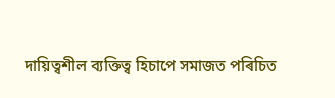দায়িত্বশীল ব্যক্তিত্ব হিচাপে সমাজত পৰিচিত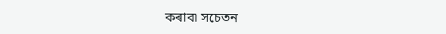কৰাব৷ সচেতন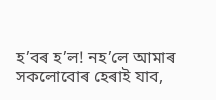হ’বৰ হ’ল! নহ’লে আমাৰ সকলোবোৰ হেৰাই যাব,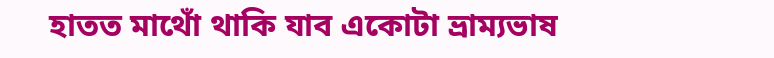হাতত মাথোঁ থাকি যাব একোটা ভ্ৰাম্যভাষ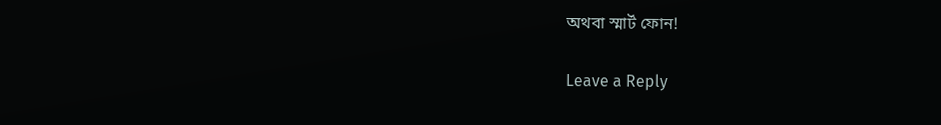অথবা স্মাৰ্ট ফোন!

Leave a Reply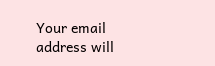Your email address will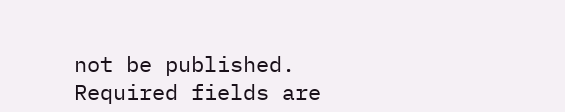not be published. Required fields are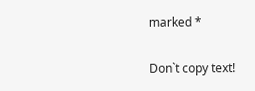marked *

Don`t copy text!